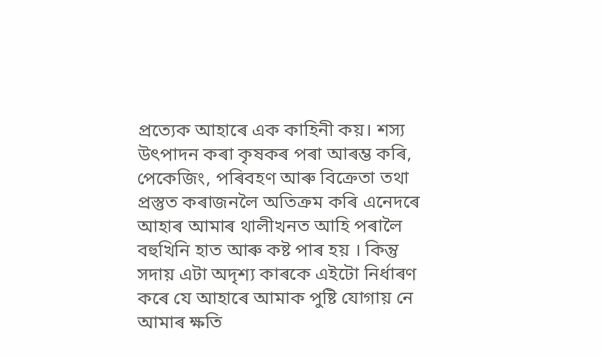প্রত্যেক আহাৰে এক কাহিনী কয়। শস্য উৎপাদন কৰা কৃষকৰ পৰা আৰম্ভ কৰি, পেকেজিং, পৰিবহণ আৰু বিক্রেতা তথা প্ৰস্তুত কৰাজনলৈ অতিক্ৰম কৰি এনেদৰে আহাৰ আমাৰ থালীখনত আহি পৰালৈ বহুখিনি হাত আৰু কষ্ট পাৰ হয় । কিন্তু সদায় এটা অদৃশ্য কাৰকে এইটো নিৰ্ধাৰণ কৰে যে আহাৰে আমাক পুষ্টি যোগায় নে আমাৰ ক্ষতি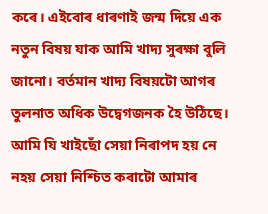কৰে। এইবোৰ ধাৰণাই জন্ম দিয়ে এক নতুন বিষয় যাক আমি খাদ্য সুৰক্ষা বুলি জানো। বৰ্তমান খাদ্য বিষয়টো আগৰ তুলনাত অধিক উদ্বেগজনক হৈ উঠিছে। আমি যি খাইছোঁ সেয়া নিৰাপদ হয় নে নহয় সেয়া নিশ্চিত কৰাটো আমাৰ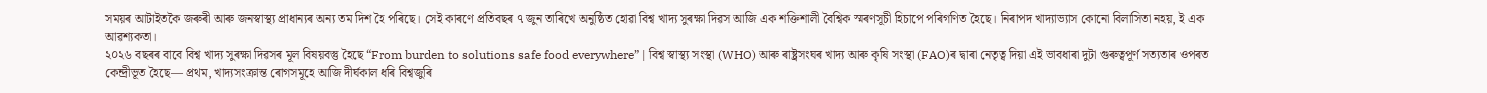সময়ৰ আটাইতকৈ জৰুৰী আৰু জনস্বাস্থ্য প্রাধান্যৰ অন্য তম দিশ হৈ পৰিছে। সেই কাৰণে প্ৰতিবছৰ ৭ জুন তাৰিখে অনুষ্ঠিত হোৱা বিশ্ব খাদ্য সুৰক্ষা দিৱস আজি এক শক্তিশালী বৈশ্বিক স্মৰণসূচী হিচাপে পৰিগণিত হৈছে। নিৰাপদ খাদ্যাভ্যাস কোনো বিলাসিতা নহয়, ই এক আৱশ্যকতা।
২০২৬ বছৰৰ বাবে বিশ্ব খাদ্য সুৰক্ষা দিৱসৰ মূল বিষয়বস্তু হৈছে “From burden to solutions safe food everywhere” | বিশ্ব স্বাস্থ্য সংস্থা (WHO) আৰু ৰাষ্ট্ৰসংঘৰ খাদ্য আৰু কৃষি সংস্থা (FAO)ৰ দ্বাৰা নেতৃত্ব দিয়া এই ভাবধাৰা দুটা গুৰুত্বপূৰ্ণ সত্যতাৰ ওপৰত কেন্দ্ৰীভূত হৈছে— প্ৰথম, খাদ্যসংক্ৰান্ত ৰোগসমূহে আজি দীৰ্ঘকাল ধৰি বিশ্বজুৰি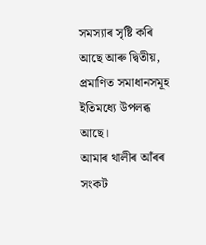সমস্যাৰ সৃষ্টি কৰি আছে আৰু দ্বিতীয়, প্ৰমাণিত সমাধানসমূহ ইতিমধ্যে উপলব্ধ আছে।
আমাৰ থালীৰ আঁৰৰ সংকট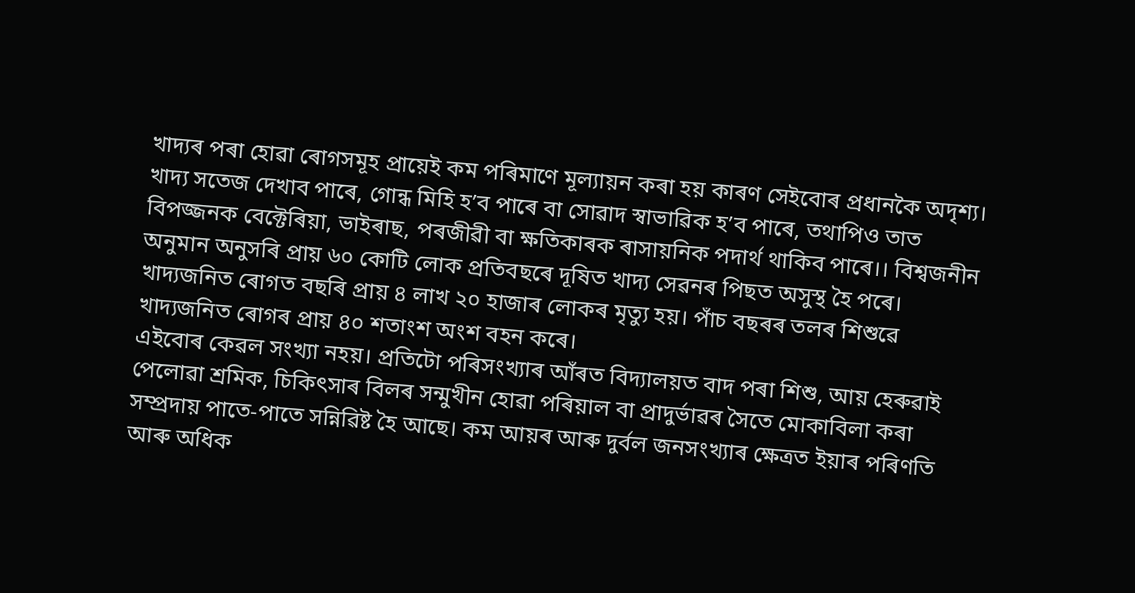খাদ্যৰ পৰা হোৱা ৰোগসমূহ প্ৰায়েই কম পৰিমাণে মূল্যায়ন কৰা হয় কাৰণ সেইবোৰ প্ৰধানকৈ অদৃশ্য। খাদ্য সতেজ দেখাব পাৰে, গোন্ধ মিহি হ’ব পাৰে বা সোৱাদ স্বাভাৱিক হ’ব পাৰে, তথাপিও তাত বিপজ্জনক বেক্টেৰিয়া, ভাইৰাছ, পৰজীৱী বা ক্ষতিকাৰক ৰাসায়নিক পদার্থ থাকিব পাৰে।। বিশ্বজনীন অনুমান অনুসৰি প্ৰায় ৬০ কোটি লোক প্রতিবছৰে দূষিত খাদ্য সেৱনৰ পিছত অসুস্থ হৈ পৰে। খাদ্যজনিত ৰোগত বছৰি প্রায় ৪ লাখ ২০ হাজাৰ লোকৰ মৃত্যু হয়। পাঁচ বছৰৰ তলৰ শিশুৱে খাদ্যজনিত ৰোগৰ প্ৰায় ৪০ শতাংশ অংশ বহন কৰে।
এইবোৰ কেৱল সংখ্যা নহয়। প্ৰতিটো পৰিসংখ্যাৰ আঁৰত বিদ্যালয়ত বাদ পৰা শিশু, আয় হেৰুৱাই পেলোৱা শ্রমিক, চিকিৎসাৰ বিলৰ সন্মুখীন হোৱা পৰিয়াল বা প্ৰাদুৰ্ভাৱৰ সৈতে মোকাবিলা কৰা সম্প্রদায় পাতে-পাতে সন্নিৱিষ্ট হৈ আছে। কম আয়ৰ আৰু দুৰ্বল জনসংখ্যাৰ ক্ষেত্ৰত ইয়াৰ পৰিণতি আৰু অধিক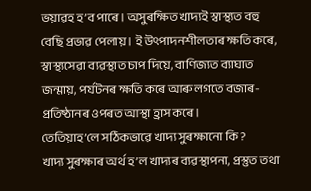ভয়াৱহ হ’ব পাৰে। অসুৰক্ষিত খাদ্যই স্বাস্থ্যত বহু বেছি প্ৰভাৱ পেলায় । ই উৎপাদনশীলতাৰ ক্ষতি কৰে, স্বাস্থ্যসেৱা ব্যৱস্থাত চাপ দিয়ে, বাণিজ্যত ব্যাঘাত জন্মায়, পৰ্যটনৰ ক্ষতি কৰে আৰু লগতে বজাৰ-প্ৰতিষ্ঠানৰ ওপৰত আস্থা হ্ৰাস কৰে।
তেতিয়াহ’লে সঠিকভাৱে খাদ্য সুৰক্ষানো কি ?
খাদ্য সুৰক্ষাৰ অৰ্থ হ’ল খাদ্যৰ ব্যৱস্থাপনা, প্রস্তুত তথা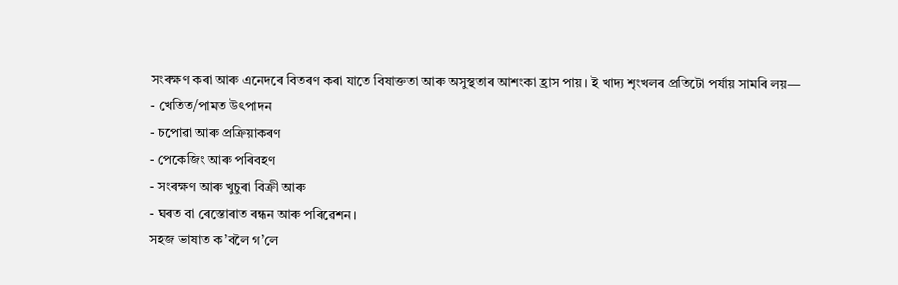সংৰক্ষণ কৰা আৰু এনেদৰে বিতৰণ কৰা যাতে বিষাক্ততা আৰু অসুস্থতাৰ আশংকা হ্রাস পায়। ই খাদ্য শৃংখলৰ প্ৰতিটো পৰ্যায় সামৰি লয়—
- খেতিত/পামত উৎপাদন
- চপোৱা আৰু প্ৰক্ৰিয়াকৰণ
- পেকেজিং আৰু পৰিবহণ
- সংৰক্ষণ আৰু খুচুৰা বিক্ৰী আৰু
- ঘৰত বা ৰেস্তোৰাত ৰন্ধন আৰু পৰিৱেশন।
সহজ ভাষাত ক’বলৈ গ’লে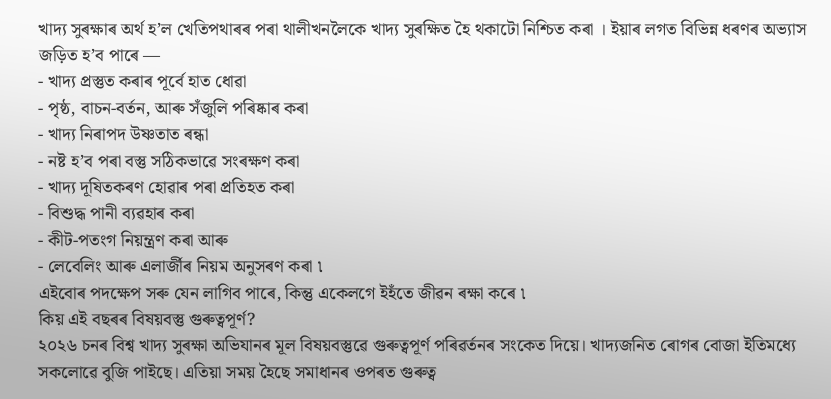খাদ্য সুৰক্ষাৰ অৰ্থ হ’ল খেতিপথাৰৰ পৰা থালীখনলৈকে খাদ্য সুৰক্ষিত হৈ থকাটো নিশ্চিত কৰা । ইয়াৰ লগত বিভিন্ন ধৰণৰ অভ্যাস জড়িত হ’ব পাৰে —
- খাদ্য প্ৰস্তুত কৰাৰ পূৰ্বে হাত ধোৱা
- পৃষ্ঠ, বাচন-বৰ্তন, আৰু সঁজুলি পৰিষ্কাৰ কৰা
- খাদ্য নিৰাপদ উষ্ণতাত ৰন্ধা
- নষ্ট হ’ব পৰা বস্তু সঠিকভাৱে সংৰক্ষণ কৰা
- খাদ্য দূষিতকৰণ হোৱাৰ পৰা প্ৰতিহত কৰা
- বিশুদ্ধ পানী ব্যৱহাৰ কৰা
- কীট-পতংগ নিয়ন্ত্ৰণ কৰা আৰু
- লেবেলিং আৰু এলাৰ্জীৰ নিয়ম অনুসৰণ কৰা ৷
এইবোৰ পদক্ষেপ সৰু যেন লাগিব পাৰে, কিন্তু একেলগে ইহঁতে জীৱন ৰক্ষা কৰে ৷
কিয় এই বছৰৰ বিষয়বস্তু গুৰুত্বপূর্ণ?
২০২৬ চনৰ বিশ্ব খাদ্য সুৰক্ষা অভিযানৰ মূল বিষয়বস্তুৱে গুৰুত্বপূৰ্ণ পৰিৱৰ্তনৰ সংকেত দিয়ে। খাদ্যজনিত ৰোগৰ বোজা ইতিমধ্যে সকলোৱে বুজি পাইছে। এতিয়া সময় হৈছে সমাধানৰ ওপৰত গুৰুত্ব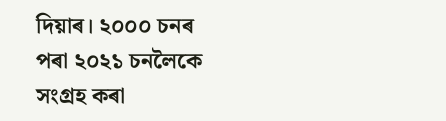দিয়াৰ। ২০০০ চনৰ পৰা ২০২১ চনলৈকে সংগ্ৰহ কৰা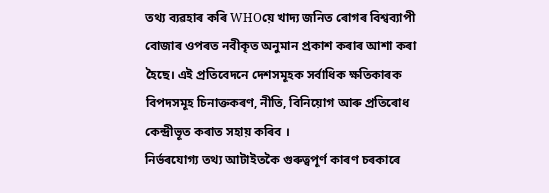তথ্য ব্যৱহাৰ কৰি WHOয়ে খাদ্য জনিত ৰোগৰ বিশ্বব্যাপী বোজাৰ ওপৰত নবীকৃত অনুমান প্ৰকাশ কৰাৰ আশা কৰা হৈছে। এই প্রতিবেদনে দেশসমূহক সর্বাধিক ক্ষতিকাৰক বিপদসমূহ চিনাক্তকৰণ, নীতি, বিনিয়োগ আৰু প্ৰতিৰোধ কেন্দ্ৰীভূত কৰাত সহায় কৰিব ।
নিৰ্ভৰযোগ্য তথ্য আটাইতকৈ গুৰুত্বপূৰ্ণ কাৰণ চৰকাৰে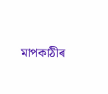মাপকাঠীৰ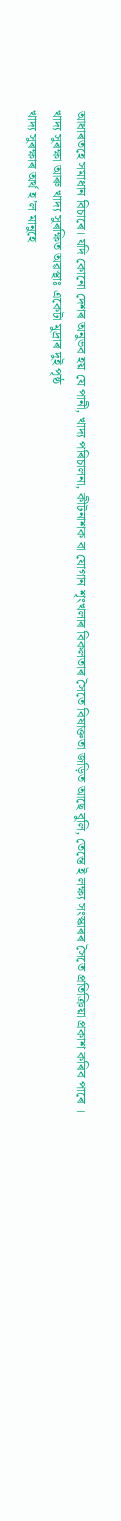আধাৰতহে সমাধান বিচাৰে। যদি কোনো দেশৰ অনুভব হয় যে পানী, খাদ্য পৰিচালনা, কীটনাশক বা যোগান শৃংখলাৰ বিকলতাৰ সৈতে বিষাক্ততা জড়িত আছে বুলি, তেন্তে ই লক্ষ্য সংস্কাৰৰ সৈতে প্ৰতিক্ৰিয়া প্ৰকাশ কৰিব পাৰে ।
খাদ্য সুৰক্ষা আৰু খাদ্য সুৰক্ষিত অৱস্থাঃ একেটা মুদ্ৰাৰ দুই পৃষ্ঠ
খাদ্য সুৰক্ষাৰ অৰ্থ হ’ল মানুহে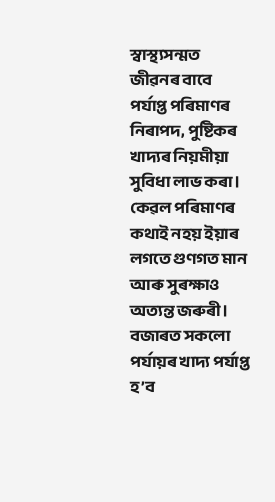স্বাস্থ্যসন্মত জীৱনৰ বাবে পৰ্যাপ্ত পৰিমাণৰ নিৰাপদ, পুষ্টিকৰ খাদ্যৰ নিয়মীয়া সুবিধা লাভ কৰা। কেৱল পৰিমাণৰ কথাই নহয় ইয়াৰ লগতে গুণগত মান আৰু সুৰক্ষাও অত্যন্ত জৰুৰী। বজাৰত সকলো পৰ্যায়ৰ খাদ্য পর্যাপ্ত হ’ব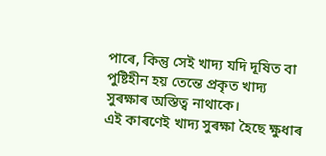পাৰে, কিন্তু সেই খাদ্য যদি দূষিত বা পুষ্টিহীন হয় তেন্তে প্রকৃত খাদ্য সুৰক্ষাৰ অস্তিত্ব নাথাকে।
এই কাৰণেই খাদ্য সুৰক্ষা হৈছে ক্ষুধাৰ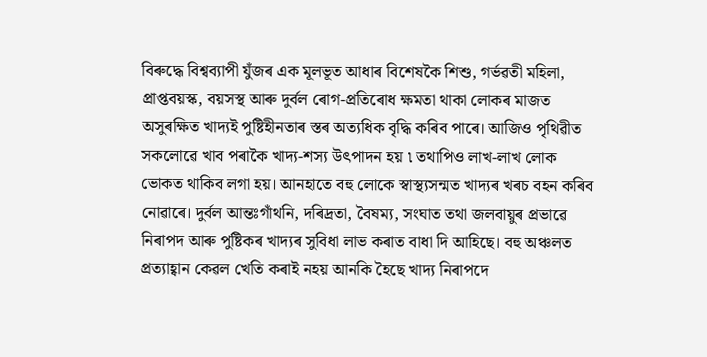বিৰুদ্ধে বিশ্বব্যাপী যুঁজৰ এক মূলভূত আধাৰ বিশেষকৈ শিশু, গৰ্ভৱতী মহিলা, প্রাপ্তবয়স্ক, বয়সস্থ আৰু দুৰ্বল ৰোগ-প্ৰতিৰোধ ক্ষমতা থাকা লোকৰ মাজত অসুৰক্ষিত খাদ্যই পুষ্টিহীনতাৰ স্তৰ অত্যধিক বৃদ্ধি কৰিব পাৰে। আজিও পৃথিৱীত সকলোৱে খাব পৰাকৈ খাদ্য-শস্য উৎপাদন হয় ৷ তথাপিও লাখ-লাখ লোক ভোকত থাকিব লগা হয়। আনহাতে বহু লোকে স্বাস্থ্যসন্মত খাদ্যৰ খৰচ বহন কৰিব নোৱাৰে। দুৰ্বল আন্তঃগাঁথনি, দৰিদ্ৰতা, বৈষম্য, সংঘাত তথা জলবায়ুৰ প্ৰভাৱে নিৰাপদ আৰু পুষ্টিকৰ খাদ্যৰ সুবিধা লাভ কৰাত বাধা দি আহিছে। বহু অঞ্চলত প্ৰত্যাহ্বান কেৱল খেতি কৰাই নহয় আনকি হৈছে খাদ্য নিৰাপদে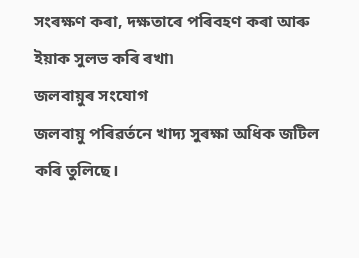সংৰক্ষণ কৰা, দক্ষতাৰে পৰিবহণ কৰা আৰু ইয়াক সুলভ কৰি ৰখা৷
জলবায়ুৰ সংযোগ
জলবায়ু পৰিৱৰ্তনে খাদ্য সুৰক্ষা অধিক জটিল কৰি তুলিছে।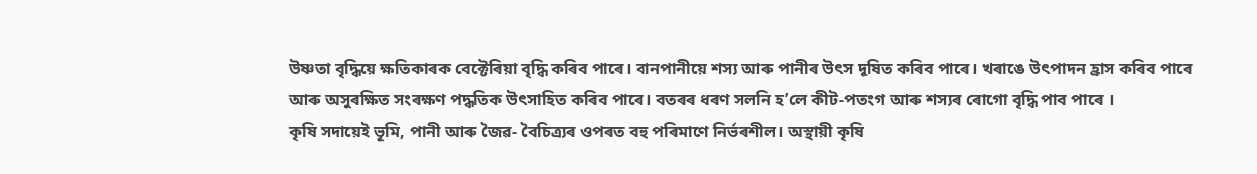উষ্ণতা বৃদ্ধিয়ে ক্ষতিকাৰক বেক্টেৰিয়া বৃদ্ধি কৰিব পাৰে। বানপানীয়ে শস্য আৰু পানীৰ উৎস দূষিত কৰিব পাৰে। খৰাঙে উৎপাদন হ্ৰাস কৰিব পাৰে আৰু অসুৰক্ষিত সংৰক্ষণ পদ্ধতিক উৎসাহিত কৰিব পাৰে। বতৰৰ ধৰণ সলনি হ’লে কীট-পতংগ আৰু শস্যৰ ৰোগো বৃদ্ধি পাব পাৰে ।
কৃষি সদায়েই ভূমি, পানী আৰু জৈৱ- বৈচিত্ৰ্যৰ ওপৰত বহু পৰিমাণে নিৰ্ভৰশীল। অস্থায়ী কৃষি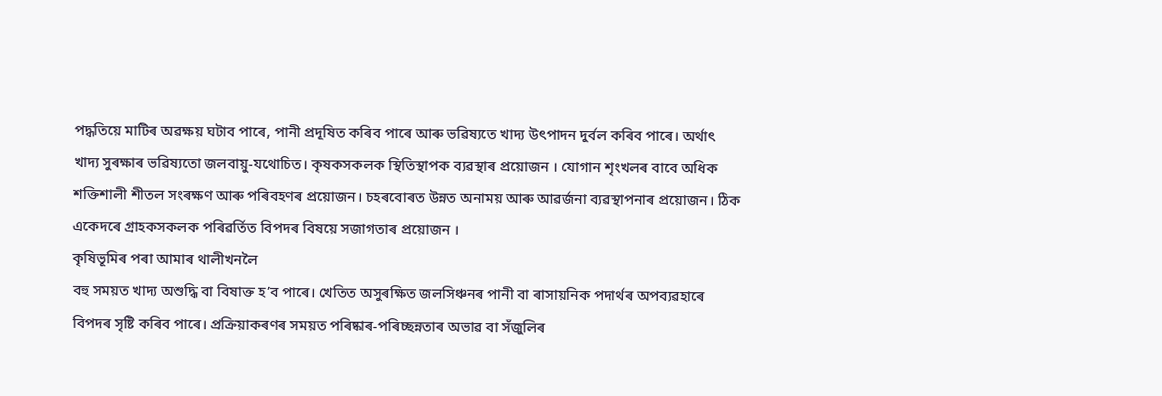পদ্ধতিয়ে মাটিৰ অৱক্ষয় ঘটাব পাৰে, পানী প্ৰদূষিত কৰিব পাৰে আৰু ভৱিষ্যতে খাদ্য উৎপাদন দুৰ্বল কৰিব পাৰে। অৰ্থাৎ খাদ্য সুৰক্ষাৰ ভৱিষ্যতো জলবায়ু-যথোচিত। কৃষকসকলক স্থিতিস্থাপক ব্যৱস্থাৰ প্ৰয়োজন । যোগান শৃংখলৰ বাবে অধিক শক্তিশালী শীতল সংৰক্ষণ আৰু পৰিবহণৰ প্ৰয়োজন। চহৰবোৰত উন্নত অনাময় আৰু আৱৰ্জনা ব্যৱস্থাপনাৰ প্ৰয়োজন। ঠিক একেদৰে গ্ৰাহকসকলক পৰিৱৰ্তিত বিপদৰ বিষয়ে সজাগতাৰ প্ৰয়োজন ।
কৃষিভূমিৰ পৰা আমাৰ থালীখনলৈ
বহু সময়ত খাদ্য অশুদ্ধি বা বিষাক্ত হ’ব পাৰে। খেতিত অসুৰক্ষিত জলসিঞ্চনৰ পানী বা ৰাসায়নিক পদাৰ্থৰ অপব্যৱহাৰে বিপদৰ সৃষ্টি কৰিব পাৰে। প্ৰক্ৰিয়াকৰণৰ সময়ত পৰিষ্কাৰ-পৰিচ্ছন্নতাৰ অভাৱ বা সঁজুলিৰ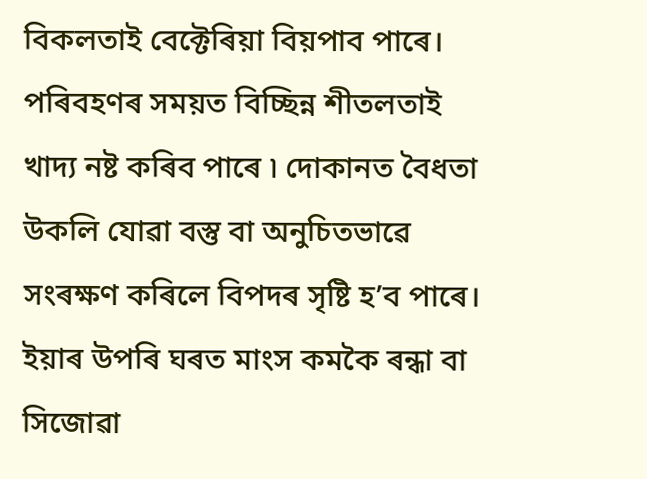বিকলতাই বেক্টেৰিয়া বিয়পাব পাৰে। পৰিবহণৰ সময়ত বিচ্ছিন্ন শীতলতাই খাদ্য নষ্ট কৰিব পাৰে ৷ দোকানত বৈধতা উকলি যোৱা বস্তু বা অনুচিতভাৱে সংৰক্ষণ কৰিলে বিপদৰ সৃষ্টি হ’ব পাৰে। ইয়াৰ উপৰি ঘৰত মাংস কমকৈ ৰন্ধা বা সিজোৱা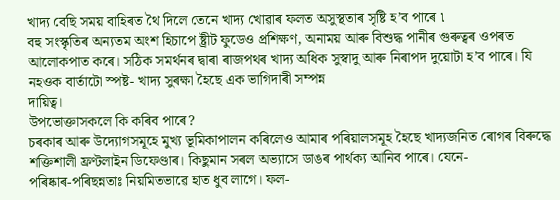খাদ্য বেছি সময় বাহিৰত থৈ দিলে তেনে খাদ্য খোৱাৰ ফলত অসুস্থতাৰ সৃষ্টি হ’ব পাৰে ৷
বহু সংস্কৃতিৰ অন্যতম অংশ হিচাপে ষ্ট্রীট ফুডেও প্রশিক্ষণ, অনাময় আৰু বিশুদ্ধ পানীৰ গুৰুত্বৰ ওপৰত আলোকপাত কৰে। সঠিক সমর্থনৰ দ্বাৰা ৰাজপথৰ খাদ্য অধিক সুস্বাদু আৰু নিৰাপদ দুয়োটা হ’ব পাৰে। যি নহওক বার্তাটো স্পষ্ট- খাদ্য সুৰক্ষা হৈছে এক ভাগিদাৰী সম্পন্ন
দায়িত্ব।
উপভোক্তাসকলে কি কৰিব পাৰে?
চৰকাৰ আৰু উদ্যোগসমূহে মুখ্য ভূমিকাপালন কৰিলেও আমাৰ পৰিয়ালসমূহ হৈছে খাদ্যজনিত ৰোগৰ বিৰুদ্ধে শক্তিশালী ফ্ৰণ্টলাইন ডিফেণ্ডাৰ। কিছুমান সৰল অভ্যাসে ডাঙৰ পাৰ্থক্য আনিব পাৰে। যেনে-
পৰিষ্কাৰ-পৰিছন্নতাঃ নিয়মিতভাৱে হাত ধুব লাগে। ফল-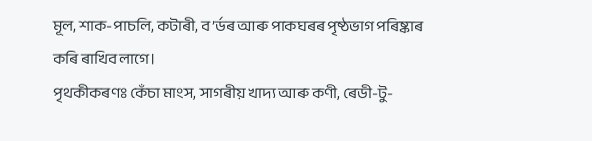মূল, শাক-পাচলি, কটাৰী, ব’ৰ্ডৰ আৰু পাকঘৰৰ পৃষ্ঠভাগ পৰিষ্কাৰ কৰি ৰাখিব লাগে।
পৃথকীকৰণঃ কেঁচা মাংস, সাগৰীয় খাদ্য আৰু কণী, ৰেডী-টু-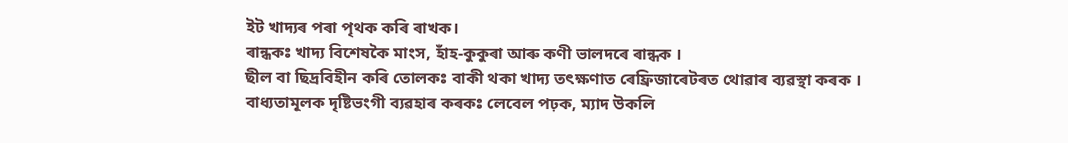ইট খাদ্যৰ পৰা পৃথক কৰি ৰাখক।
ৰান্ধকঃ খাদ্য বিশেষকৈ মাংস, হাঁহ-কুকুৰা আৰু কণী ভালদৰে ৰান্ধক ।
ছীল বা ছিদ্রবিহীন কৰি তোলকঃ বাকী থকা খাদ্য তৎক্ষণাত ৰেফ্ৰিজাৰেটৰত থোৱাৰ ব্যৱস্থা কৰক ।
বাধ্যতামূলক দৃষ্টিভংগী ব্যৱহাৰ কৰকঃ লেবেল পঢ়ক, ম্যাদ উকলি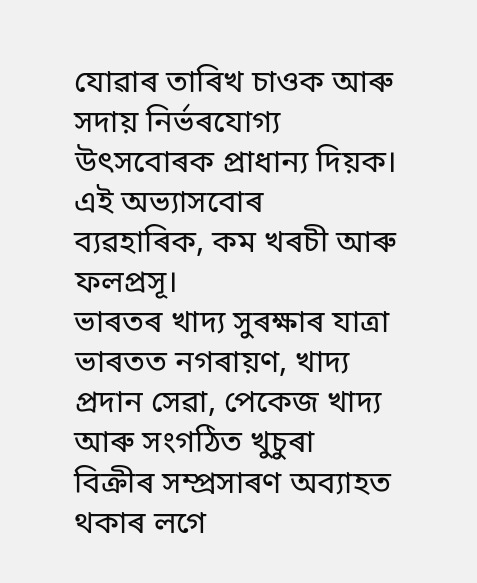যোৱাৰ তাৰিখ চাওক আৰু সদায় নিৰ্ভৰযোগ্য উৎসবোৰক প্রাধান্য দিয়ক।
এই অভ্যাসবোৰ ব্যৱহাৰিক, কম খৰচী আৰু ফলপ্ৰসূ।
ভাৰতৰ খাদ্য সুৰক্ষাৰ যাত্ৰা
ভাৰতত নগৰায়ণ, খাদ্য প্রদান সেৱা, পেকেজ খাদ্য আৰু সংগঠিত খুচুৰা বিক্ৰীৰ সম্প্ৰসাৰণ অব্যাহত থকাৰ লগে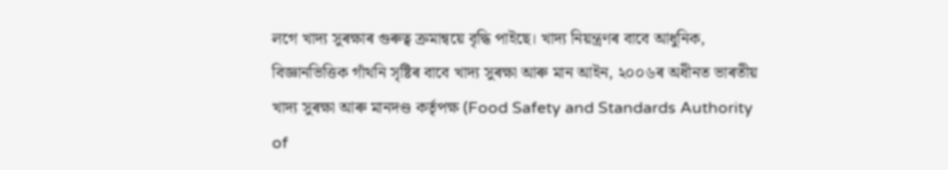লগে খাদ্য সুৰক্ষাৰ গুৰুত্ব ক্ৰমান্বয়ে বৃদ্ধি পাইছে। খাদ্য নিয়ন্ত্ৰণৰ বাবে আধুনিক, বিজ্ঞানভিত্তিক গাঁথনি সৃষ্টিৰ বাবে খাদ্য সুৰক্ষা আৰু মান আইন, ২০০৬ৰ অধীনত ভাৰতীয় খাদ্য সুৰক্ষা আৰু মানদণ্ড কর্তৃপক্ষ (Food Safety and Standards Authority of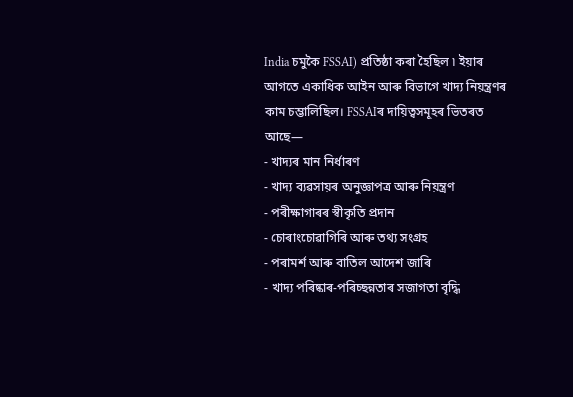India চমুকৈ FSSAI) প্রতিষ্ঠা কৰা হৈছিল ৷ ইয়াৰ আগতে একাধিক আইন আৰু বিভাগে খাদ্য নিয়ন্ত্ৰণৰ কাম চম্ভালিছিল। FSSAIৰ দায়িত্বসমূহৰ ভিতৰত আছে—
- খাদ্যৰ মান নিৰ্ধাৰণ
- খাদ্য ব্যৱসায়ৰ অনুজ্ঞাপত্ৰ আৰু নিয়ন্ত্ৰণ
- পৰীক্ষাগাৰৰ স্বীকৃতি প্ৰদান
- চোৰাংচোৱাগিৰি আৰু তথ্য সংগ্ৰহ
- পৰামৰ্শ আৰু বাতিল আদেশ জাৰি
- খাদ্য পৰিষ্কাৰ-পৰিচ্ছন্নতাৰ সজাগতা বৃদ্ধি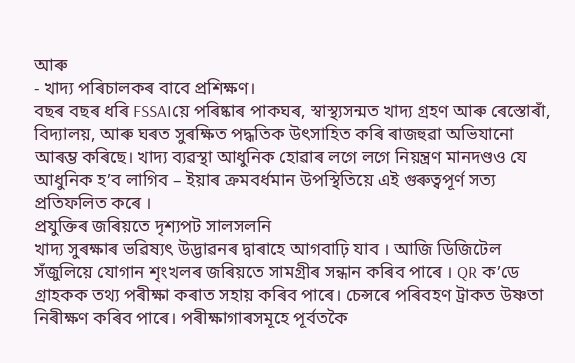আৰু
- খাদ্য পৰিচালকৰ বাবে প্ৰশিক্ষণ।
বছৰ বছৰ ধৰি FSSAIয়ে পৰিষ্কাৰ পাকঘৰ, স্বাস্থ্যসন্মত খাদ্য গ্ৰহণ আৰু ৰেস্তোৰাঁ, বিদ্যালয়, আৰু ঘৰত সুৰক্ষিত পদ্ধতিক উৎসাহিত কৰি ৰাজহুৱা অভিযানো আৰম্ভ কৰিছে। খাদ্য ব্যৱস্থা আধুনিক হোৱাৰ লগে লগে নিয়ন্ত্রণ মানদণ্ডও যে আধুনিক হ’ব লাগিব – ইয়াৰ ক্ৰমবৰ্ধমান উপস্থিতিয়ে এই গুৰুত্বপূৰ্ণ সত্য প্ৰতিফলিত কৰে ।
প্ৰযুক্তিৰ জৰিয়তে দৃশ্যপট সালসলনি
খাদ্য সুৰক্ষাৰ ভৱিষ্যৎ উদ্ভাৱনৰ দ্বাৰাহে আগবাঢ়ি যাব । আজি ডিজিটেল সঁজুলিয়ে যোগান শৃংখলৰ জৰিয়তে সামগ্ৰীৰ সন্ধান কৰিব পাৰে । QR ক’ডে গ্রাহকক তথ্য পৰীক্ষা কৰাত সহায় কৰিব পাৰে। চেন্সৰে পৰিবহণ ট্ৰাকত উষ্ণতা নিৰীক্ষণ কৰিব পাৰে। পৰীক্ষাগাৰসমূহে পূৰ্বতকৈ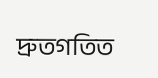দ্রুতগতিত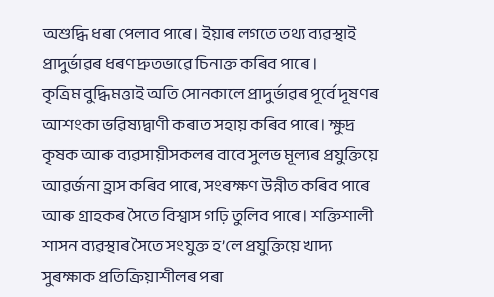অশুদ্ধি ধৰা পেলাব পাৰে। ইয়াৰ লগতে তথ্য ব্যৱস্থাই প্ৰাদুৰ্ভাৱৰ ধৰণ দ্রুতভাৱে চিনাক্ত কৰিব পাৰে ।
কৃত্রিম বুদ্ধিমত্তাই অতি সোনকালে প্ৰাদুৰ্ভাৱৰ পূৰ্বে দূষণৰ আশংকা ভৱিষ্যদ্বাণী কৰাত সহায় কৰিব পাৰে। ক্ষুদ্র কৃষক আৰু ব্যৱসায়ীসকলৰ বাবে সুলভ মূল্যৰ প্ৰযুক্তিয়ে আৱৰ্জনা হ্ৰাস কৰিব পাৰে, সংৰক্ষণ উন্নীত কৰিব পাৰে আৰু গ্ৰাহকৰ সৈতে বিশ্বাস গঢ়ি তুলিব পাৰে। শক্তিশালী শাসন ব্যৱস্থাৰ সৈতে সংযুক্ত হ’লে প্ৰযুক্তিয়ে খাদ্য সুৰক্ষাক প্রতিক্রিয়াশীলৰ পৰা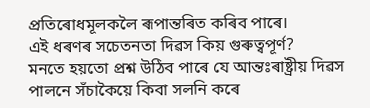প্ৰতিৰোধমূলকলৈ ৰূপান্তৰিত কৰিব পাৰে।
এই ধৰণৰ সচেতনতা দিৱস কিয় গুৰুত্বপূর্ণ?
মনতে হয়তো প্রশ্ন উঠিব পাৰে যে আন্তঃৰাষ্ট্ৰীয় দিৱস পালনে সঁচাকৈয়ে কিবা সলনি কৰে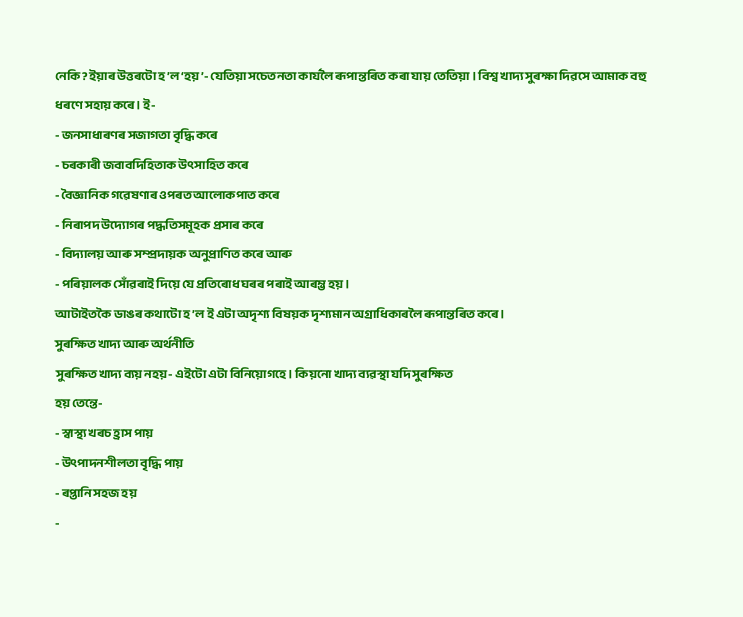নেকি? ইয়াৰ উত্তৰটো হ’ল ‘হয়’- যেতিয়া সচেতনতা কাৰ্যলৈ ৰূপান্তৰিত কৰা যায় তেতিয়া । বিশ্ব খাদ্য সুৰক্ষা দিৱসে আমাক বহু ধৰণে সহায় কৰে। ই-
- জনসাধাৰণৰ সজাগতা বৃদ্ধি কৰে
- চৰকাৰী জবাবদিহিতাক উৎসাহিত কৰে
- বৈজ্ঞানিক গৱেষণাৰ ওপৰত আলোকপাত কৰে
- নিৰাপদ উদ্যোগৰ পদ্ধতিসমূহক প্ৰসাৰ কৰে
- বিদ্যালয় আৰু সম্প্ৰদায়ক অনুপ্রাণিত কৰে আৰু
- পৰিয়ালক সোঁৱৰাই দিয়ে যে প্ৰতিৰোধ ঘৰৰ পৰাই আৰম্ভ হয় ।
আটাইতকৈ ডাঙৰ কথাটো হ’ল ই এটা অদৃশ্য বিষয়ক দৃশ্যমান অগ্ৰাধিকাৰলৈ ৰূপান্তৰিত কৰে।
সুৰক্ষিত খাদ্য আৰু অর্থনীতি
সুৰক্ষিত খাদ্য ব্যয় নহয়- এইটো এটা বিনিয়োগহে। কিয়নো খাদ্য ব্যৱস্থা যদি সুৰক্ষিত
হয় তেন্তে-
- স্বাস্থ্য খৰচ হ্ৰাস পায়
- উৎপাদনশীলতা বৃদ্ধি পায়
- ৰপ্তানি সহজ হয়
-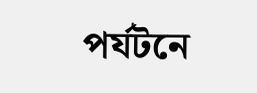পর্যটনে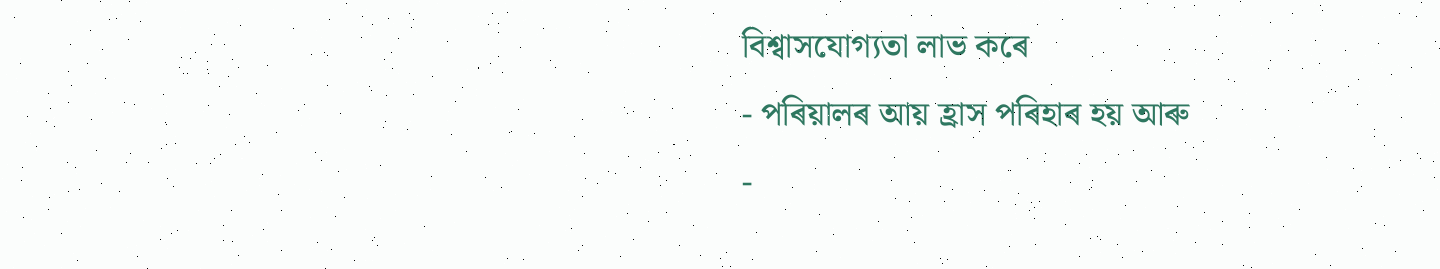বিশ্বাসযোগ্যতা লাভ কৰে
- পৰিয়ালৰ আয় হ্ৰাস পৰিহাৰ হয় আৰু
-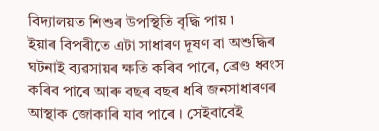বিদ্যালয়ত শিশুৰ উপস্থিতি বৃদ্ধি পায় ৷
ইয়াৰ বিপৰীতে এটা সাধাৰণ দূষণ বা অশুদ্ধিৰ ঘটনাই ব্যৱসায়ৰ ক্ষতি কৰিব পাৰে, ব্ৰেণ্ড ধ্বংস কৰিব পাৰে আৰু বছৰ বছৰ ধৰি জনসাধাৰণৰ আস্থাক জোকাৰি যাব পাৰে । সেইবাবেই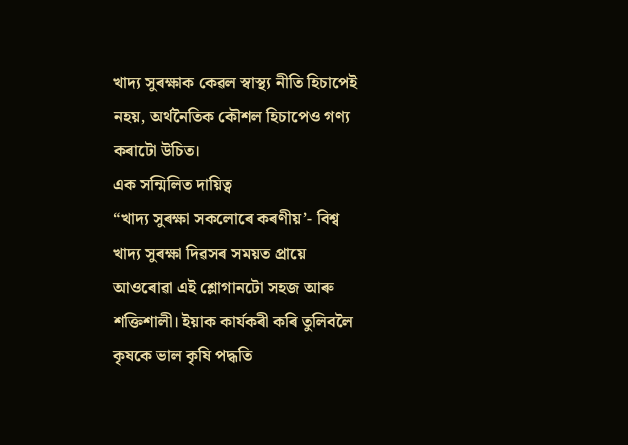খাদ্য সুৰক্ষাক কেৱল স্বাস্থ্য নীতি হিচাপেই নহয়, অর্থনৈতিক কৌশল হিচাপেও গণ্য কৰাটো উচিত।
এক সন্মিলিত দায়িত্ব
“খাদ্য সুৰক্ষা সকলোৰে কৰণীয়’- বিশ্ব খাদ্য সুৰক্ষা দিৱসৰ সময়ত প্ৰায়ে আওৰোৱা এই শ্লোগানটো সহজ আৰু শক্তিশালী। ইয়াক কাৰ্যকৰী কৰি তুলিবলৈ কৃষকে ভাল কৃষি পদ্ধতি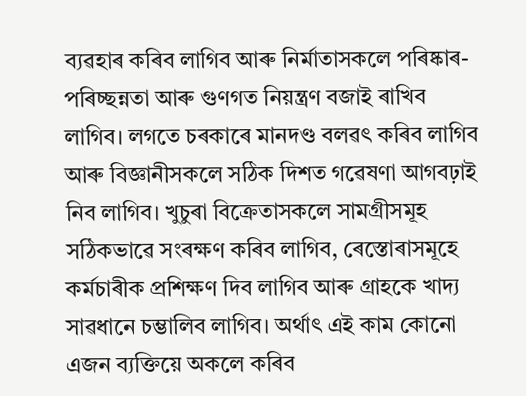ব্যৱহাৰ কৰিব লাগিব আৰু নিৰ্মাতাসকলে পৰিষ্কাৰ-পৰিচ্ছন্নতা আৰু গুণগত নিয়ন্ত্রণ বজাই ৰাখিব লাগিব। লগতে চৰকাৰে মানদণ্ড বলৱৎ কৰিব লাগিব আৰু বিজ্ঞানীসকলে সঠিক দিশত গৱেষণা আগবঢ়াই নিব লাগিব। খুচুৰা বিক্রেতাসকলে সামগ্রীসমূহ সঠিকভাৱে সংৰক্ষণ কৰিব লাগিব, ৰেস্তোৰাসমূহে কৰ্মচাৰীক প্ৰশিক্ষণ দিব লাগিব আৰু গ্ৰাহকে খাদ্য সাৱধানে চম্ভালিব লাগিব। অর্থাৎ এই কাম কোনো এজন ব্যক্তিয়ে অকলে কৰিব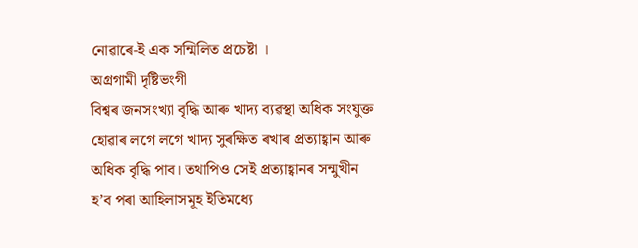নোৱাৰে-ই এক সন্মিলিত প্রচেষ্টা ।
অগ্রগামী দৃষ্টিভংগী
বিশ্বৰ জনসংখ্যা বৃদ্ধি আৰু খাদ্য ব্যৱস্থা অধিক সংযুক্ত হোৱাৰ লগে লগে খাদ্য সুৰক্ষিত ৰখাৰ প্ৰত্যাহ্বান আৰু অধিক বৃদ্ধি পাব। তথাপিও সেই প্ৰত্যাহ্বানৰ সন্মুখীন হ’ব পৰা আহিলাসমূহ ইতিমধ্যে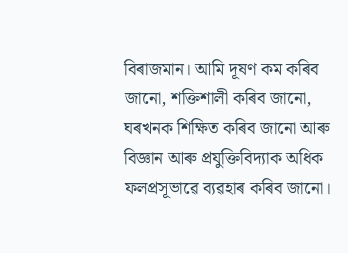বিৰাজমান। আমি দূষণ কম কৰিব জানো, শক্তিশালী কৰিব জানো, ঘৰখনক শিক্ষিত কৰিব জানো আৰু বিজ্ঞান আৰু প্ৰযুক্তিবিদ্যাক অধিক ফলপ্রসূভাৱে ব্যৱহাৰ কৰিব জানো।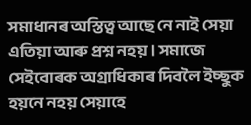সমাধানৰ অস্তিত্ব আছে নে নাই সেয়া এতিয়া আৰু প্ৰশ্ন নহয় । সমাজে সেইবোৰক অগ্ৰাধিকাৰ দিবলৈ ইচ্ছুক হয়নে নহয় সেয়াহে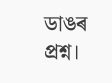ডাঙৰ প্রশ্ন।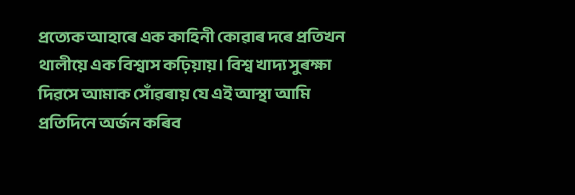প্রত্যেক আহাৰে এক কাহিনী কোৱাৰ দৰে প্ৰতিখন থালীয়ে এক বিশ্বাস কঢ়িয়ায়। বিশ্ব খাদ্য সুৰক্ষা দিৱসে আমাক সোঁৱৰায় যে এই আস্থা আমি প্রতিদিনে অৰ্জন কৰিব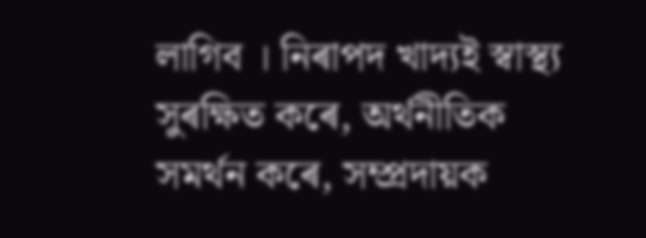লাগিব । নিৰাপদ খাদ্যই স্বাস্থ্য সুৰক্ষিত কৰে, অৰ্থনীতিক সমৰ্থন কৰে, সম্প্রদায়ক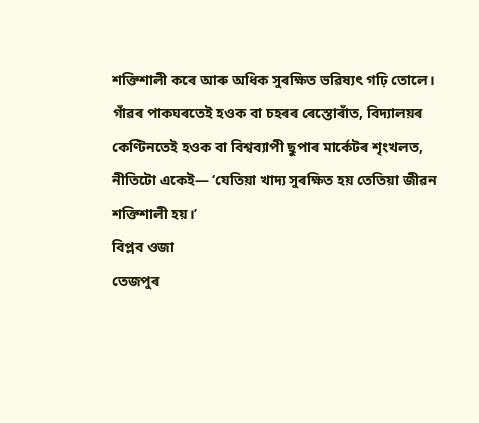শক্তিশালী কৰে আৰু অধিক সুৰক্ষিত ভৱিষ্যৎ গঢ়ি তোলে। গাঁৱৰ পাকঘৰতেই হওক বা চহৰৰ ৰেস্তোৰাঁত, বিদ্যালয়ৰ কেণ্টিনতেই হওক বা বিশ্বব্যাপী ছুপাৰ মাৰ্কেটৰ শৃংখলত, নীতিটো একেই— ‘যেতিয়া খাদ্য সুৰক্ষিত হয় তেতিয়া জীৱন শক্তিশালী হয়।’
বিপ্লব ওজা
তেজপুৰ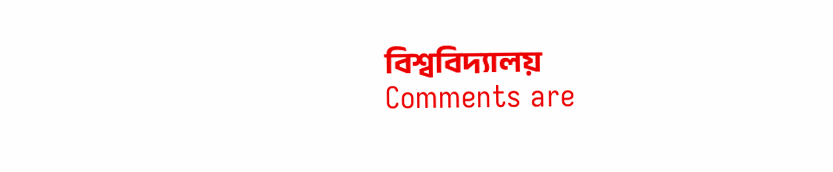বিশ্ববিদ্যালয়
Comments are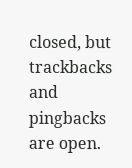closed, but trackbacks and pingbacks are open.